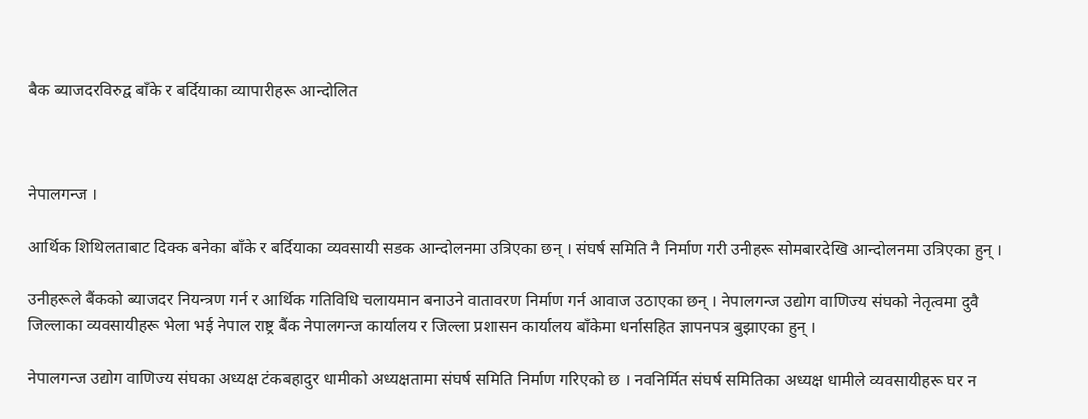बैक ब्याजदरविरुद्व बाँके र बर्दियाका व्यापारीहरू आन्दोलित



नेपालगन्ज ।

आर्थिक शिथिलताबाट दिक्क बनेका बाँके र बर्दियाका व्यवसायी सडक आन्दोलनमा उत्रिएका छन् । संघर्ष समिति नै निर्माण गरी उनीहरू सोमबारदेखि आन्दोलनमा उत्रिएका हुन् ।

उनीहरूले बैंकको ब्याजदर नियन्त्रण गर्न र आर्थिक गतिविधि चलायमान बनाउने वातावरण निर्माण गर्न आवाज उठाएका छन् । नेपालगन्ज उद्योग वाणिज्य संघको नेतृत्वमा दुवै जिल्लाका व्यवसायीहरू भेला भई नेपाल राष्ट्र बैंक नेपालगन्ज कार्यालय र जिल्ला प्रशासन कार्यालय बाँकेमा धर्नासहित ज्ञापनपत्र बुझाएका हुन् ।

नेपालगन्ज उद्योग वाणिज्य संघका अध्यक्ष टंकबहादुर धामीको अध्यक्षतामा संघर्ष समिति निर्माण गरिएको छ । नवनिर्मित संघर्ष समितिका अध्यक्ष धामीले व्यवसायीहरू घर न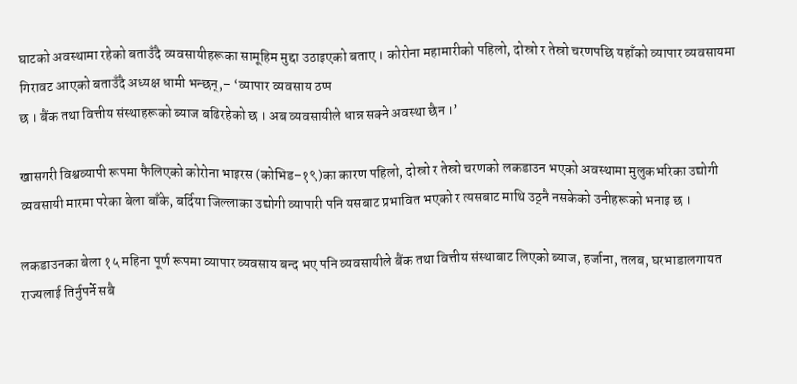घाटको अवस्थामा रहेको बताउँदै व्यवसायीहरूका सामूहिम मुद्दा उठाइएको बताए । कोरोना महामारीको पहिलो, दोस्रो र तेस्रो चरणपछि यहाँको व्यापार व्यवसायमा गिरावट आएको बताउँदै अध्यक्ष धामी भन्छन्,– ‘व्यापार व्यवसाय ठप्प
छ । बैंक तथा वित्तीय संस्थाहरूको ब्याज बढिरहेको छ । अब व्यवसायीले धान्न सक्ने अवस्था छैन ।’

खासगरी विश्वव्यापी रूपमा फैलिएको कोरोना भाइरस (कोभिड–१९)का कारण पहिलो, दोस्रो र तेस्रो चरणको लकडाउन भएको अवस्थामा मुलुकभरिका उद्योगी व्यवसायी मारमा परेका बेला बाँके, बर्दिया जिल्लाका उद्योगी व्यापारी पनि यसबाट प्रभावित भएको र त्यसबाट माथि उठ्नै नसकेको उनीहरूको भनाइ छ ।

लकडाउनका बेला १५ महिना पूर्ण रूपमा व्यापार व्यवसाय बन्द भए पनि व्यवसायीले बैंक तथा वित्तीय संस्थाबाट लिएको ब्याज, हर्जाना, तलब, घरभाडालगायत राज्यलाई तिर्नुपर्ने सबै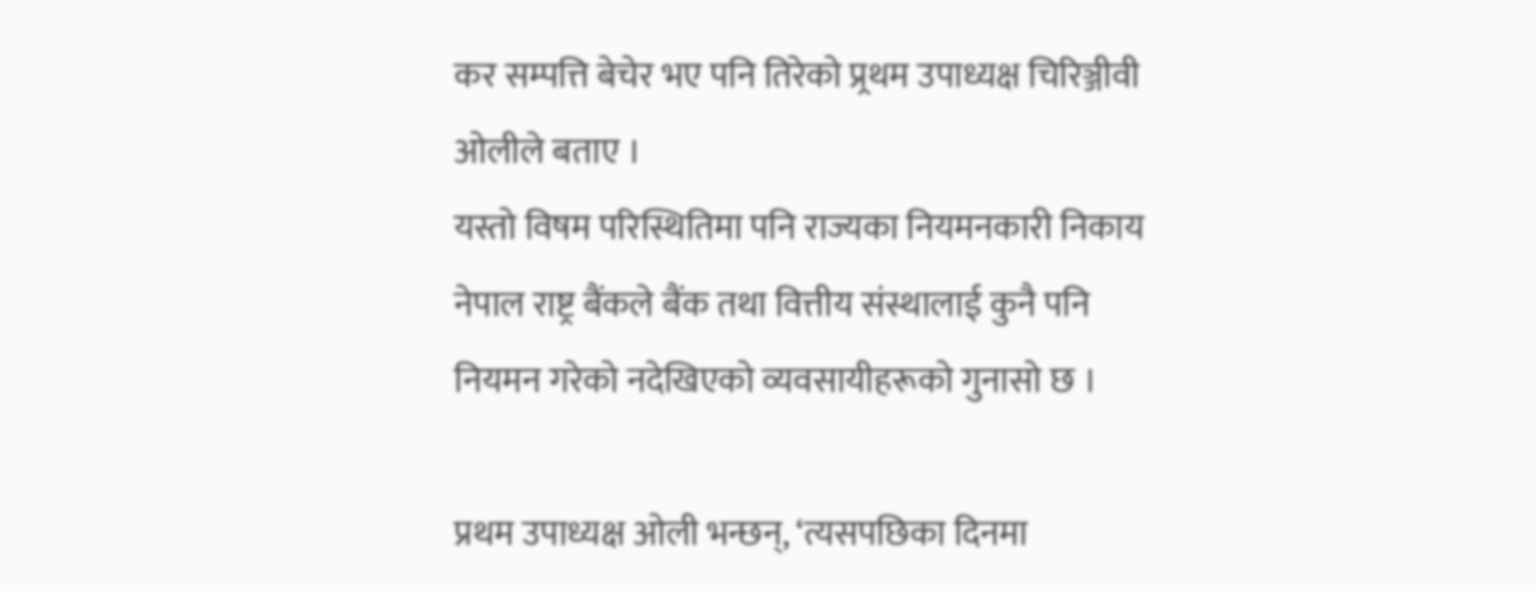कर सम्पत्ति बेचेर भए पनि तिरेको प्र्रथम उपाध्यक्ष चिरिञ्जीवी ओलीले बताए ।
यस्तो विषम परिस्थितिमा पनि राज्यका नियमनकारी निकाय नेपाल राष्ट्र बैंकले बैंक तथा वित्तीय संस्थालाई कुनै पनि नियमन गरेको नदेखिएको व्यवसायीहरूको गुनासो छ ।

प्रथम उपाध्यक्ष ओली भन्छन्, ‘त्यसपछिका दिनमा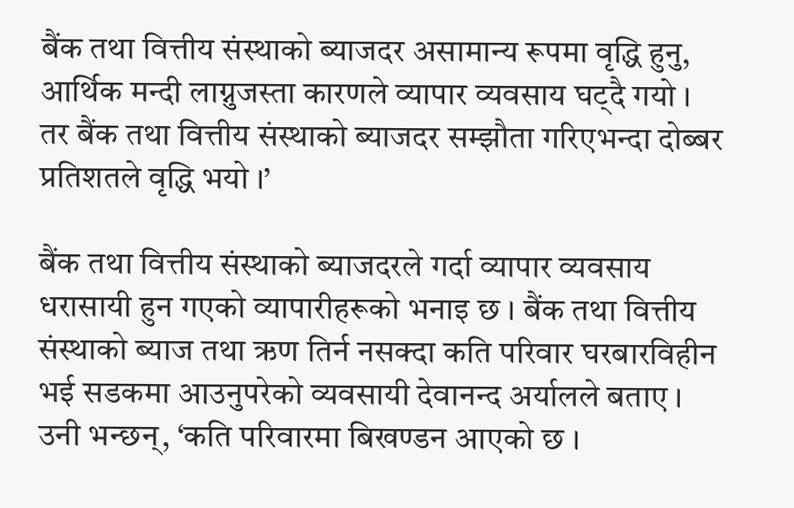बैंक तथा वित्तीय संस्थाको ब्याजदर असामान्य रूपमा वृद्धि हुनु, आर्थिक मन्दी लाग्नुजस्ता कारणले व्यापार व्यवसाय घट्दै गयो । तर बैंक तथा वित्तीय संस्थाको ब्याजदर सम्झौता गरिएभन्दा दोब्बर प्रतिशतले वृद्धि भयो ।’

बैंक तथा वित्तीय संस्थाको ब्याजदरले गर्दा व्यापार व्यवसाय धरासायी हुन गएको व्यापारीहरूको भनाइ छ । बैंक तथा वित्तीय संस्थाको ब्याज तथा ऋण तिर्न नसक्दा कति परिवार घरबारविहीन भई सडकमा आउनुपरेको व्यवसायी देवानन्द अर्यालले बताए । उनी भन्छन्, ‘कति परिवारमा बिखण्डन आएको छ ।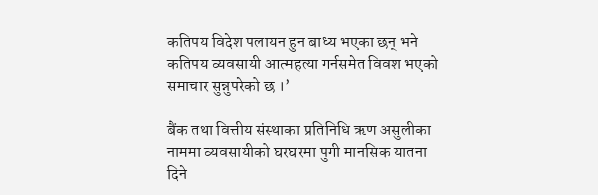कतिपय विदेश पलायन हुन बाध्य भएका छन् भने कतिपय व्यवसायी आत्महत्या गर्नसमेत विवश भएको समाचार सुन्नुपरेको छ ।’

बैंक तथा वित्तीय संस्थाका प्रतिनिधि ऋण असुलीका नाममा व्यवसायीको घरघरमा पुगी मानसिक यातना दिने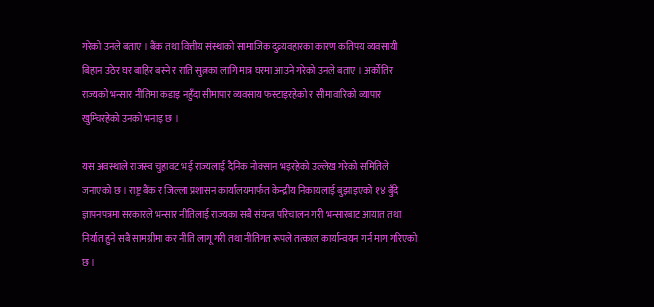गरेको उनले बताए । बैंक तथा वित्तीय संस्थाको सामाजिक दुव्र्यवहारका कारण कतिपय व्यवसायी बिहान उठेर घर बाहिर बस्ने र राति सुत्नका लागि मात्र घरमा आउने गरेको उनले बताए । अर्कोतिर राज्यको भन्सार नीतिमा कडाइ नहुँदा सीमापार व्यवसाय फस्टाइरहेको र सीमावारिको व्यापार खुम्चिरहेको उनको भनाइ छ ।

यस अवस्थाले राजस्व चुहावट भई राज्यलाई दैनिक नोक्सान भइरहेको उल्लेख गरेको समितिले जनाएको छ । राष्ट्र बैंक र जिल्ला प्रशासन कार्यालयमार्फत केन्द्रीय निकायलाई बुझाइएको १४ बुँदे ज्ञापनपत्रमा सरकारले भन्सार नीतिलाई राज्यका सबै संयन्त्र परिचालन गरी भन्सारबाट आयात तथा निर्यात हुने सबै सामग्रीमा कर नीति लागू गरी तथा नीतिगत रूपले तत्काल कार्यान्वयन गर्न माग गरिएको छ ।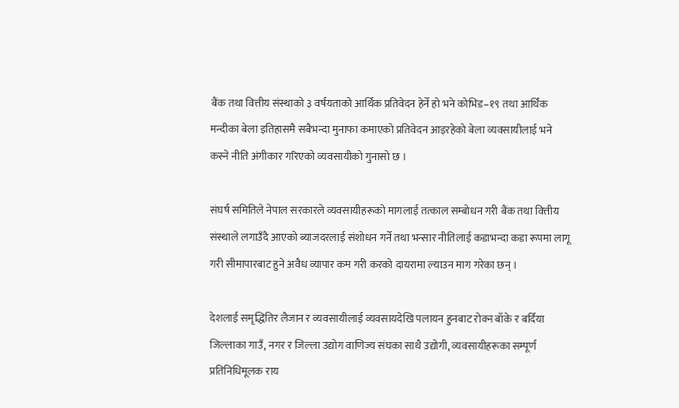बैंक तथा वित्तीय संस्थाको ३ वर्षयताको आर्थिक प्रतिवेदन हेर्ने हो भने कोभिड–१९ तथा आर्थिक मन्दीका बेला इतिहासमै सबैभन्दा मुनाफा कमाएको प्रतिवेदन आइरहेको बेला व्यवसायीलाई भने कस्ने नीति अंगीकार गरिएको व्यवसायीको गुनासो छ ।

संघर्ष समितिले नेपाल सरकारले व्यवसायीहरूको मागलाई तत्काल सम्बोधन गरी बैंक तथा वित्तीय संस्थाले लगाउँदै आएको ब्याजदरलाई संशोधन गर्ने तथा भन्सार नीतिलाई कडाभन्दा कडा रूपमा लागू गरी सीमापारबाट हुने अवैध व्यापार कम गरी करको दायरामा ल्याउन माग गरेका छन् ।

देशलाई समृद्धितिर लैजान र व्यवसायीलाई व्यवसायदेखि पलायन हुनबाट रोक्न बाँके र बर्दिया जिल्लाका गाउँ, नगर र जिल्ला उद्योग वाणिज्य संघका साथै उद्योगी, व्यवसायीहरूका सम्पूर्ण प्रतिनिधिमूलक राय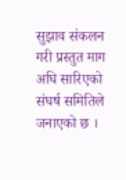सुझाव संकलन गरी प्रस्तुत माग अघि सारिएको संघर्ष समितिले जनाएको छ ।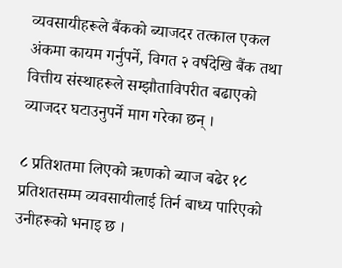व्यवसायीहरूले बैंकको ब्याजदर तत्काल एकल अंकमा कायम गर्नुपर्ने, विगत २ वर्षदेखि बैंक तथा वित्तीय संस्थाहरूले सम्झौताविपरीत बढाएको व्याजदर घटाउनुपर्ने माग गरेका छन् ।

८ प्रतिशतमा लिएको ऋणको ब्याज बढेर १८ प्रतिशतसम्म व्यवसायीलाई तिर्न बाध्य पारिएको उनीहरूको भनाइ छ ।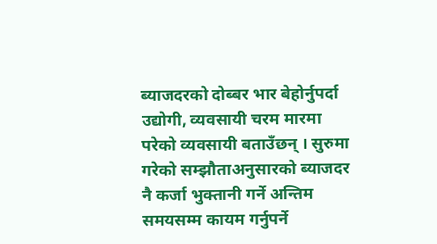ब्याजदरको दोब्बर भार बेहोर्नुपर्दा उद्योगी, व्यवसायी चरम मारमा परेको व्यवसायी बताउँछन् । सुरुमा गरेको सम्झौताअनुसारको ब्याजदर नै कर्जा भुक्तानी गर्ने अन्तिम समयसम्म कायम गर्नुपर्ने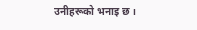उनीहरूको भनाइ छ ।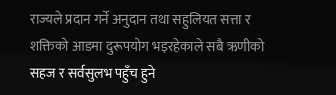राज्यले प्रदान गर्ने अनुदान तथा सहुलियत सत्ता र शक्तिको आडमा दुरूपयोग भइरहेकाले सबै ऋणीको सहज र सर्वसुलभ पहुँच हुने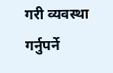गरी व्यवस्था गर्नुपर्ने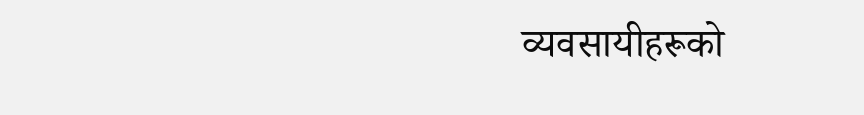व्यवसायीहरूको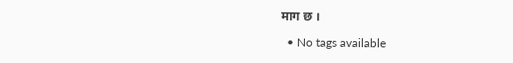माग छ ।

  • No tags available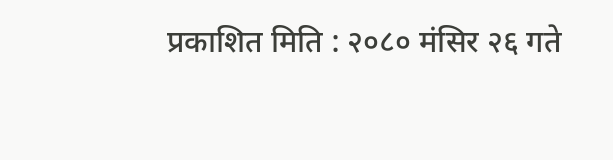प्रकाशित मिति : २०८० मंसिर २६ गते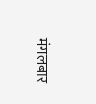मंगलबार